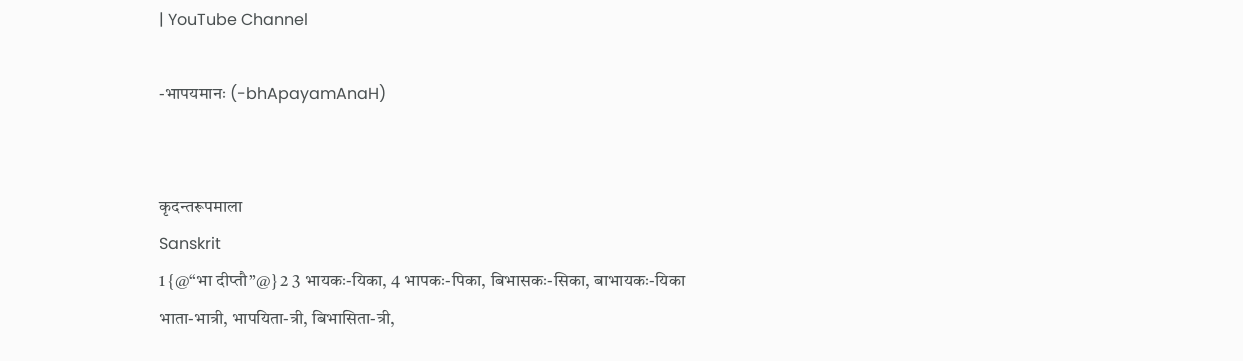| YouTube Channel

-भापयमानः (-bhApayamAnaH)


कृदन्तरूपमाला
Sanskrit
1 {@“भा दीप्तौ”@} 2 3 भायकः-यिका, 4 भापकः-पिका, बिभासकः-सिका, बाभायकः-यिका
भाता-भात्री, भापयिता-त्री, बिभासिता-त्री,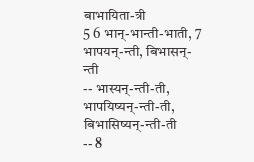बाभायिता-त्री
5 6 भान्-भान्ती-भाती, 7 भापयन्-न्ती, बिभासन्-न्ती
-- भास्यन्-न्ती-ती, भापयिष्यन्-न्ती-ती, बिभासिष्यन्-न्ती-ती
-- 8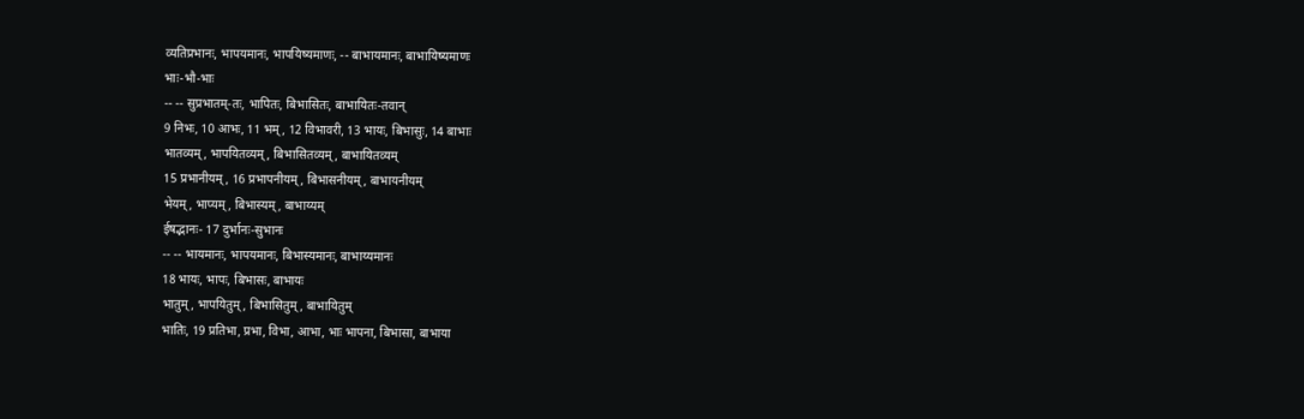व्यतिप्रभानः, भापयमानः, भापयिष्यमाणः, -- बाभायमानः, बाभायिष्यमाणः
भाः-भौ-भाः
-- -- सुप्रभातम्-तः, भापितः, बिभासितः, बाभायितः-तवान्
9 निभः, 10 आभः, 11 भम्, 12 विभावरी, 13 भायः, बिभासुः, 14 बाभाः
भातव्यम्, भापयितव्यम्, बिभासितव्यम्, बाभायितव्यम्
15 प्रभानीयम्, 16 प्रभापनीयम्, बिभासनीयम्, बाभायनीयम्
भेयम्, भाप्यम्, बिभास्यम्, बाभाय्यम्
ईषद्भानः- 17 दुर्भानः-सुभानः
-- -- भायमानः, भापयमानः, बिभास्यमानः, बाभाय्यमानः
18 भायः, भापः, बिभासः, बाभायः
भातुम्, भापयितुम्, बिभासितुम्, बाभायितुम्
भातिः, 19 प्रतिभा, प्रभा, विभा, आभा, भाः भापना, बिभासा, बाभाया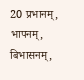20 प्रभानम्, भापनम्, बिभासनम्,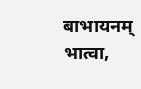बाभायनम्
भात्वा,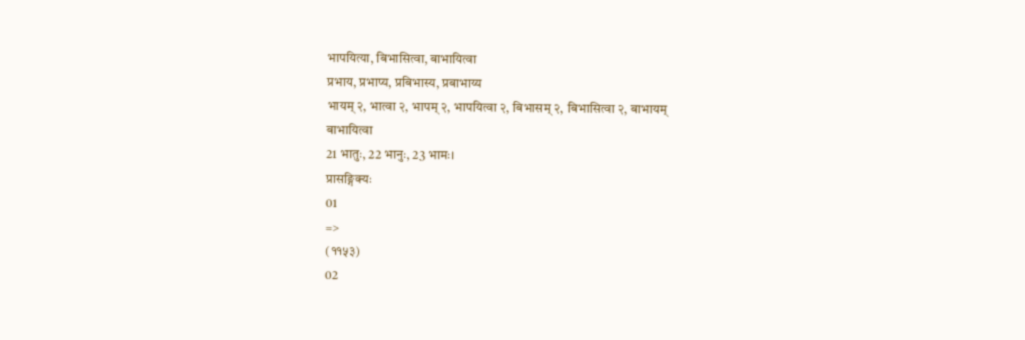भापयित्या, बिभासित्वा, बाभायित्वा
प्रभाय, प्रभाप्य, प्रबिभास्य, प्रबाभाय्य
भायम् २, भात्वा २, भापम् २, भापयित्वा २, बिभासम् २, बिभासित्वा २, बाभायम्
बाभायित्वा
21 भातुः, 22 भानुः, 23 भामः।
प्रासङ्गिक्यः
01
=>
(११५३)
02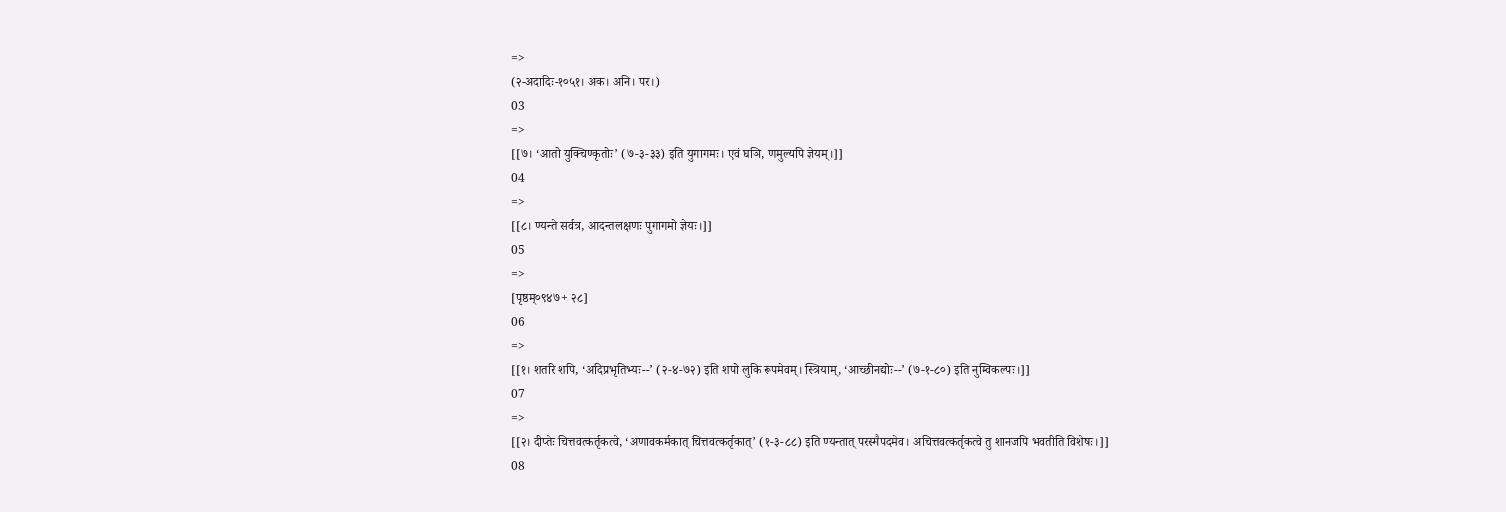=>
(२-अदादिः-१०५१। अक। अनि। पर।)
03
=>
[[७। ‘आतो युक्चिण्कृतोः’ (७-३-३३) इति युगागमः। एवं घञि, णमुल्यपि ज्ञेयम्।]]
04
=>
[[८। ण्यन्ते सर्वत्र, आदन्तलक्षणः पुगागमो ज्ञेयः।]]
05
=>
[पृष्ठम्०९४७+ २८]
06
=>
[[१। शतरि शपि, ‘अदिप्रभृतिभ्यः--’ (२-४-७२) इति शपो लुकि रूपमेवम्। स्त्रियाम्, ‘आच्छीनद्योः--’ (७-१-८०) इति नुम्विकल्पः।]]
07
=>
[[२। दीप्तेः चित्तवत्कर्तृकत्वे, ‘अणावकर्मकात् चित्तवत्कर्तृकात्’ (१-३-८८) इति ण्यन्तात् परस्मैपदमेव। अचित्तवत्कर्तृकत्वे तु शानजपि भवतीति विशेषः।]]
08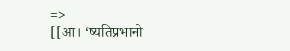=>
[[आ। ‘ष्यतिप्रभानो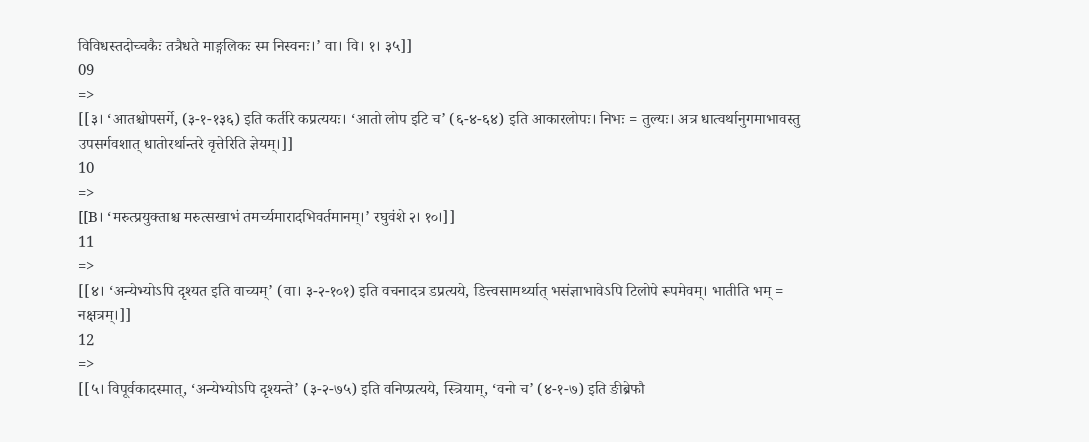विविधस्तदोच्चकैः तत्रैधते माङ्गलिकः स्म निस्वनः।’ वा। वि। १। ३५]]
09
=>
[[३। ‘आतश्चोपसर्गे, (३-१-१३६) इति कर्तरि कप्रत्ययः। ‘आतो लोप इटि च’ (६-४-६४) इति आकारलोपः। निभः = तुल्यः। अत्र धात्वर्थानुगमाभावस्तु उपसर्गवशात् धातोरर्थान्तरे वृत्तेरिति ज्ञेयम्।]]
10
=>
[[B। ‘मरुत्प्रयुक्ताश्च मरुत्सखाभं तमर्च्यमारादभिवर्तमानम्।’ रघुवंशे २। १०।]]
11
=>
[[४। ‘अन्येभ्योऽपि दृश्यत इति वाच्यम्’ (वा। ३-२-१०१) इति वचनादत्र डप्रत्यये, डित्त्वसामर्थ्यात् भसंज्ञाभावेऽपि टिलोपे रूपमेवम्। भातीति भम् = नक्षत्रम्।]]
12
=>
[[५। विपूर्वकादस्मात्, ‘अन्येभ्योऽपि दृश्यन्ते’ (३-२-७५) इति वनिप्प्रत्यये, स्त्रियाम्, ‘वनो च’ (४-१-७) इति ङीब्रेफौ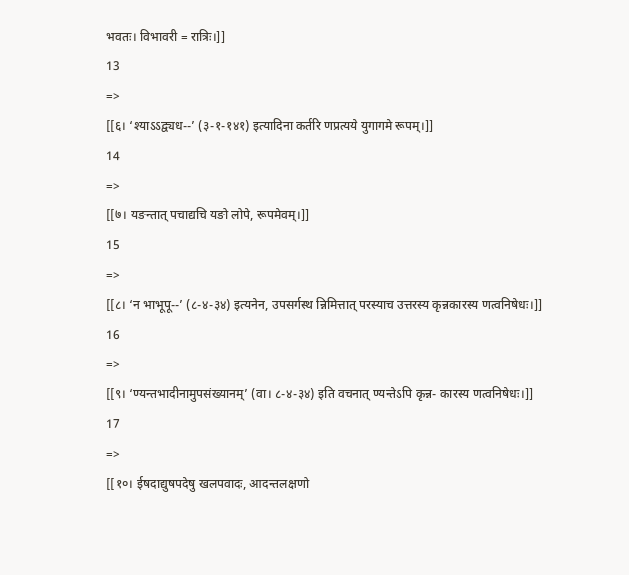भवतः। विभावरी = रात्रिः।]]
13
=>
[[६। ‘श्याऽऽद्व्यध--’ (३-१-१४१) इत्यादिना कर्तरि णप्रत्यये युगागमे रूपम्।]]
14
=>
[[७। यङन्तात् पचाद्यचि यङो लोपे, रूपमेवम्।]]
15
=>
[[८। ‘न भाभूपू--’ (८-४-३४) इत्यनेन, उपसर्गस्थ न्निमित्तात् परस्याच उत्तरस्य कृन्नकारस्य णत्वनिषेधः।]]
16
=>
[[९। ‘ण्यन्तभादीनामुपसंख्यानम्’ (वा। ८-४-३४) इति वचनात् ण्यन्तेऽपि कृन्न- कारस्य णत्वनिषेधः।]]
17
=>
[[१०। ईषदाद्युषपदेषु खलपवादः, आदन्तलक्षणो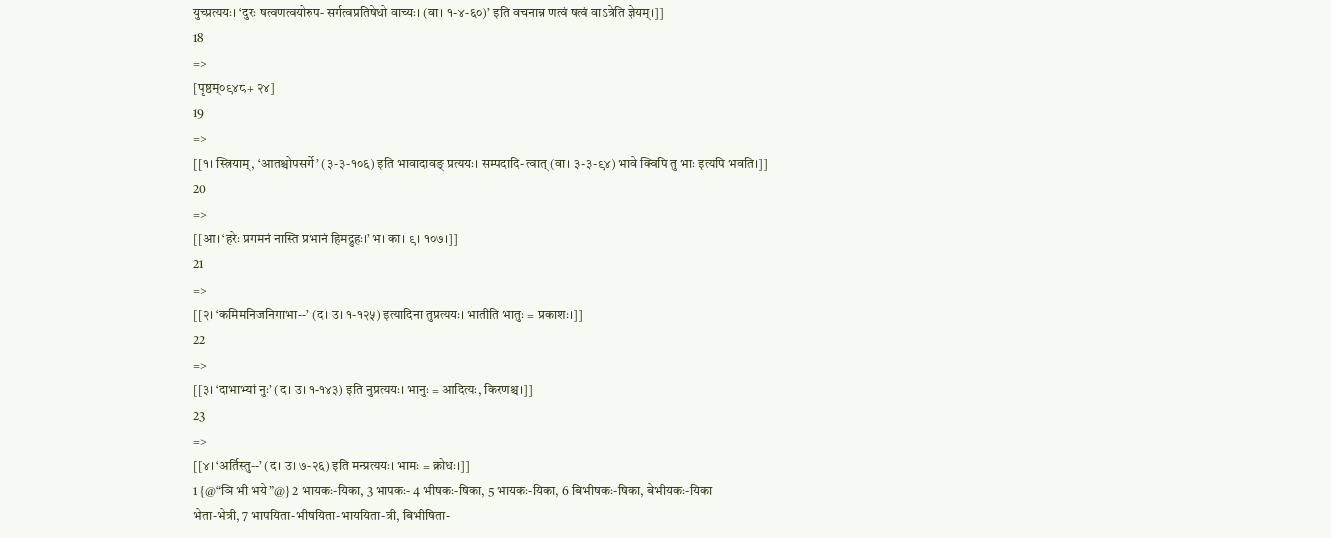युच्प्रत्ययः। ‘दुरः षत्वणत्वयोरुप- सर्गत्वप्रतिषेधो वाच्यः। (वा। १-४-६०)’ इति वचनान्न णत्वं षत्वं वाऽत्रेति ज्ञेयम्।]]
18
=>
[पृष्ठम्०९४८+ २४]
19
=>
[[१। स्त्रियाम्, ‘आतश्चोपसर्गे’ (३-३-१०६) इति भावादावङ् प्रत्ययः। सम्पदादि- त्वात् (वा। ३-३-९४) भावे क्विपि तु भाः इत्यपि भवति।]]
20
=>
[[आ। ‘हरेः प्रगमनं नास्ति प्रभानं हिमद्रुहः।’ भ। का। ९। १०७।]]
21
=>
[[२। ‘कमिमनिजनिगाभा--’ (द। उ। १-१२५) इत्यादिना तुप्रत्ययः। भातीति भातुः = प्रकाशः।]]
22
=>
[[३। ‘दाभाभ्यां नुः’ (द। उ। १-१४३) इति नुप्रत्ययः। भानुः = आदित्यः, किरणश्च।]]
23
=>
[[४। ‘अर्तिस्तु--’ (द। उ। ७-२६) इति मन्प्रत्ययः। भामः = क्रोधः।]]
1 {@“ञि भी भये”@} 2 भायकः-यिका, 3 भापकः- 4 भीषकः-षिका, 5 भायकः-यिका, 6 बिभीषकः-षिका, बेभीयकः-यिका
भेता-भेत्री, 7 भापयिता-भीषयिता-भाययिता-त्री, बिभीषिता-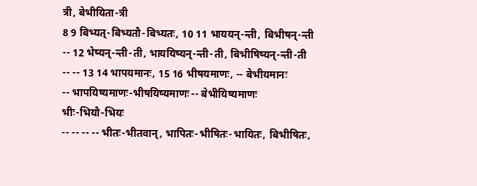त्री, बेभीयिता-त्री
8 9 बिभ्यत्-बिभ्यतौ-बिभ्यतः, 10 11 भाययन्-न्ती, बिभीषन्-न्ती
-- 12 भेष्यन्-न्ती-ती, भाययिष्यन्-न्ती-ती, बिभीषिष्यन्-न्ती-ती
-- -- 13 14 भापयमानः, 15 16 भीषयमाणः, -- बेभीयमानः
-- भापयिष्यमाणः-भीषयिष्यमाणः -- बेभीयिष्यमाणः
भीः-भियौ-भियः
-- -- -- -- भीतः-भीतवान्, भापितः-भीषितः-भायितः, बिभीषितः,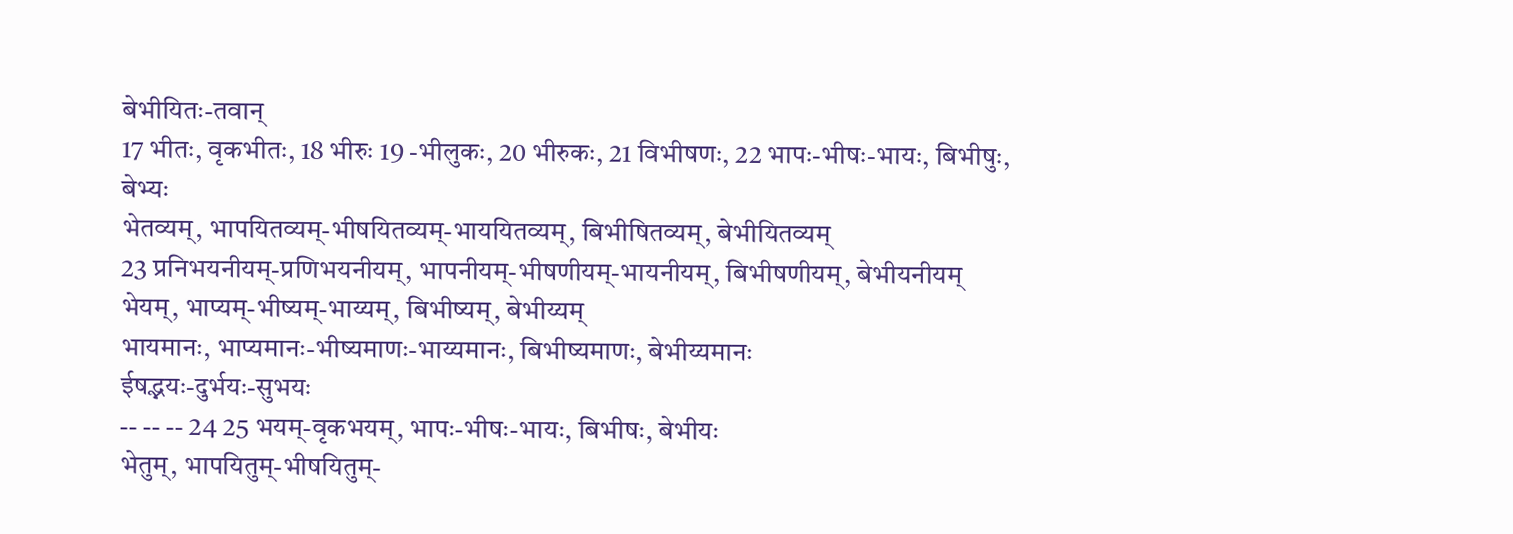बेभीयितः-तवान्
17 भीतः, वृकभीतः, 18 भीरुः 19 -भीलुकः, 20 भीरुकः, 21 विभीषणः, 22 भापः-भीषः-भायः, बिभीषुः, बेभ्यः
भेतव्यम्, भापयितव्यम्-भीषयितव्यम्-भाययितव्यम्, बिभीषितव्यम्, बेभीयितव्यम्
23 प्रनिभयनीयम्-प्रणिभयनीयम्, भापनीयम्-भीषणीयम्-भायनीयम्, बिभीषणीयम्, बेभीयनीयम्
भेयम्, भाप्यम्-भीष्यम्-भाय्यम्, बिभीष्यम्, बेभीय्यम्
भायमानः, भाप्यमानः-भीष्यमाणः-भाय्यमानः, बिभीष्यमाणः, बेभीय्यमानः
ईषद्भयः-दुर्भयः-सुभयः
-- -- -- 24 25 भयम्-वृकभयम्, भापः-भीषः-भायः, बिभीषः, बेभीयः
भेतुम्, भापयितुम्-भीषयितुम्-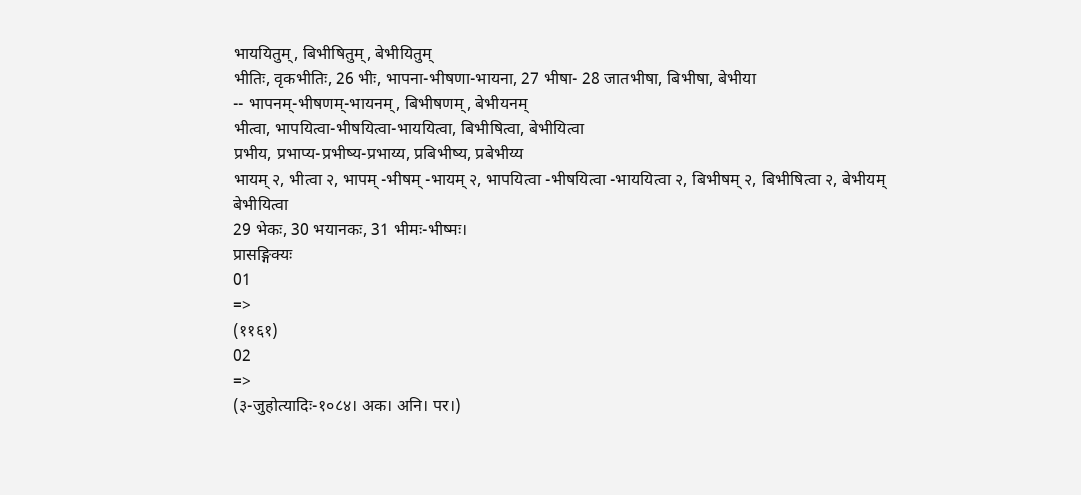भाययितुम्, बिभीषितुम्, बेभीयितुम्
भीतिः, वृकभीतिः, 26 भीः, भापना-भीषणा-भायना, 27 भीषा- 28 जातभीषा, बिभीषा, बेभीया
-- भापनम्-भीषणम्-भायनम्, बिभीषणम्, बेभीयनम्
भीत्वा, भापयित्वा-भीषयित्वा-भाययित्वा, बिभीषित्वा, बेभीयित्वा
प्रभीय, प्रभाप्य-प्रभीष्य-प्रभाय्य, प्रबिभीष्य, प्रबेभीय्य
भायम् २, भीत्वा २, भापम् -भीषम् -भायम् २, भापयित्वा -भीषयित्वा -भाययित्वा २, बिभीषम् २, बिभीषित्वा २, बेभीयम्
बेभीयित्वा
29 भेकः, 30 भयानकः, 31 भीमः-भीष्मः।
प्रासङ्गिक्यः
01
=>
(११६१)
02
=>
(३-जुहोत्यादिः-१०८४। अक। अनि। पर।)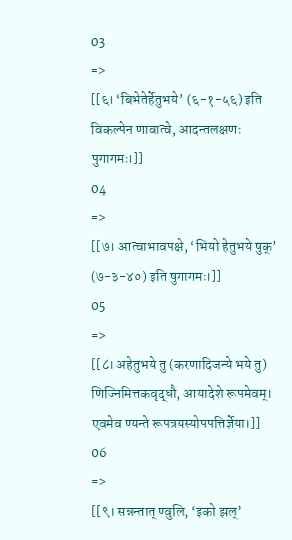03
=>
[[६। ‘बिभेतेर्हेतुभये’ (६-१-५६) इति विकल्पेन णावात्वे, आदन्तलक्षणः पुगागमः।]]
04
=>
[[७। आत्वाभावपक्षे, ‘भियो हेतुभये षुक्’ (७-३-४०) इति षुगागमः।]]
05
=>
[[८। अहेतुभये तु (करणादिजन्ये भये तु) णिज्निमित्तकवृद्धौ, आयादेशे रूपमेवम्। एवमेव ण्यन्ते रूपत्रयस्योपपत्तिर्ज्ञेया।]]
06
=>
[[९। सन्नन्तात् ण्वुलि, ‘इको झल्’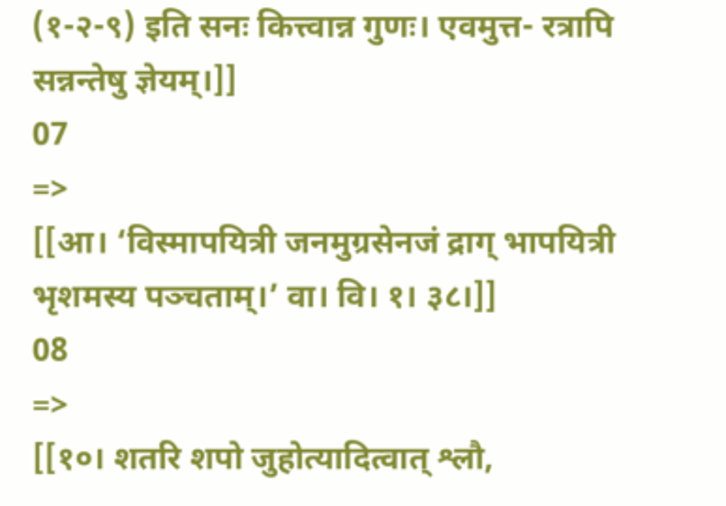(१-२-९) इति सनः कित्त्वान्न गुणः। एवमुत्त- रत्रापि सन्नन्तेषु ज्ञेयम्।]]
07
=>
[[आ। ‘विस्मापयित्री जनमुग्रसेनजं द्राग् भापयित्री भृशमस्य पञ्चताम्।’ वा। वि। १। ३८।]]
08
=>
[[१०। शतरि शपो जुहोत्यादित्वात् श्लौ,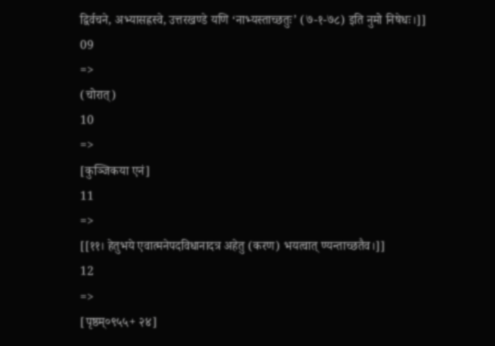द्विर्वचने, अभ्यासह्रस्वे, उत्तरखण्डे यणि ‘नाभ्यस्ताच्छतुः’ (७-१-७८) इति नुमो निषेधः।]]
09
=>
(चोरात्)
10
=>
[कुञ्जिकया एनं]
11
=>
[[११। हेतुभये एवात्मनेपदविधानादत्र अहेतु (करण) भयत्वात् ण्यन्ताच्छतैव।]]
12
=>
[पृष्ठम्०९५५+ २४]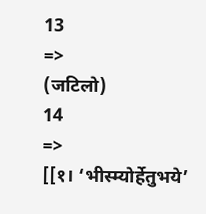13
=>
(जटिलो)
14
=>
[[१। ‘भीस्म्योर्हेतुभये’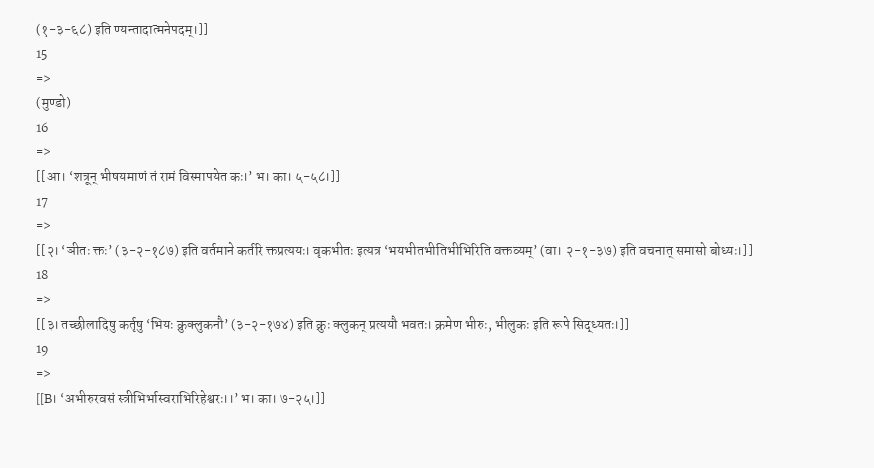(१-३-६८) इति ण्यन्तादात्मनेपदम्।]]
15
=>
(मुण्डो)
16
=>
[[आ। ‘शत्रून् भीषयमाणं तं रामं विस्मापयेत कः।’ भ। का। ५-५८।]]
17
=>
[[२। ‘ञीतः क्तः’ (३-२-१८७) इति वर्तमाने कर्तरि क्तप्रत्ययः। वृकभीतः इत्यत्र ‘भयभीतभीतिभीभिरिति वक्तव्यम्’ (वा। २-१-३७) इति वचनात् समासो बोध्यः।]]
18
=>
[[३। तच्छीलादिषु कर्तृषु ‘भियः क्रुक्लुकनौ’ (३-२-१७४) इति क्रुः क्लुकन् प्रत्ययौ भवतः। क्रमेण भीरुः, भीलुकः इति रूपे सिद्ध्यतः।]]
19
=>
[[B। ‘अभीरुरवसं स्त्रीभिर्भास्वराभिरिहेश्वरः।।’ भ। का। ७-२५।]]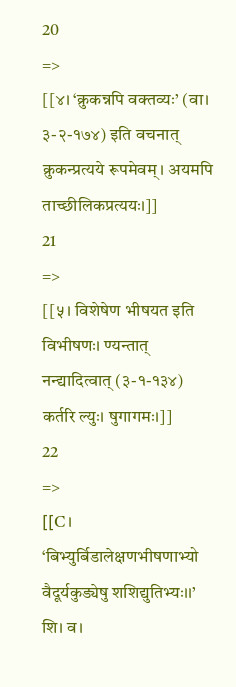20
=>
[[४। ‘क्रुकन्नपि वक्तव्यः’ (वा। ३-२-१७४) इति वचनात् क्रुकन्प्रत्यये रूपमेवम्। अयमपि ताच्छीलिकप्रत्ययः।]]
21
=>
[[५। विशेषेण भीषयत इति विभीषणः। ण्यन्तात् नन्द्यादित्वात् (३-१-१३४) कर्तरि ल्युः। षुगागमः।]]
22
=>
[[C। ‘बिभ्युर्बिडालेक्षणभीषणाभ्यो वैदूर्यकुड्येषु शशिद्युतिभ्यः।।’ शि। व।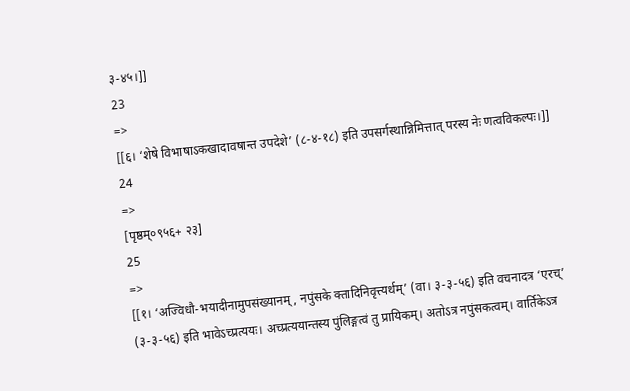३-४५।]]
23
=>
[[६। ‘शेषे विभाषाऽकखादावषान्त उपदेशे’ (८-४-१८) इति उपसर्गस्थान्निमित्तात् परस्य नेः णत्वविकल्पः।]]
24
=>
[पृष्ठम्०९५६+ २३]
25
=>
[[१। ‘अज्विधौ-भयादीनामुपसंख्यानम्, नपुंसके क्तादिनिवृत्त्यर्थम्’ (वा। ३-३-५६) इति वचनादत्र ‘एरच्’ (३-३-५६) इति भावेऽच्प्रत्ययः। अच्प्रत्ययान्तस्य पुंलिङ्गत्वं तु प्रायिकम्। अतोऽत्र नपुंसकत्वम्। वार्तिकेऽत्र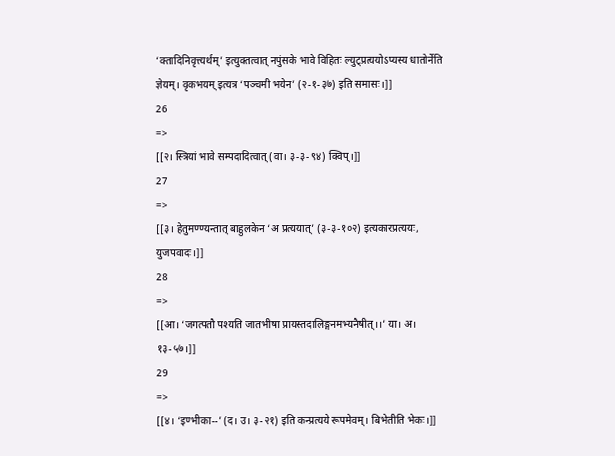‘क्तादिनिवृत्त्यर्थम्’ इत्युक्तत्वात् नपुंसके भावे विहितः ल्युट्प्रत्ययोऽप्यस्य धातोर्नेति ज्ञेयम्। वृकभयम् इत्यत्र ‘पञ्चमी भयेन’ (२-१-३७) इति समासः।]]
26
=>
[[२। स्त्रियां भावे सम्पदादित्वात् (वा। ३-३-९४) क्विप्।]]
27
=>
[[३। हेतुमण्ण्यन्तात् बाहुलकेन ‘अ प्रत्ययात्’ (३-३-१०२) इत्यकारप्रत्ययः, युजपवादः।]]
28
=>
[[आ। ‘जगत्पतौ पश्यति जातभीषा प्रायस्तदालिङ्गनमभ्यनैषीत्।।’ या। अ। १३-५७।]]
29
=>
[[४। ‘इण्भीका--’ (द। उ। ३-२१) इति कन्प्रत्यये रूपमेवम्। बिभेतीति भेकः।]]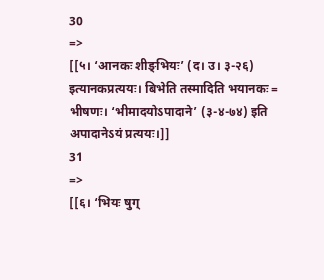30
=>
[[५। ‘आनकः शीङ्भियः’ (द। उ। ३-२६) इत्यानकप्रत्ययः। बिभेति तस्मादिति भयानकः = भीषणः। ‘भीमादयोऽपादाने’ (३-४-७४) इति अपादानेऽयं प्रत्ययः।]]
31
=>
[[६। ‘भियः षुग्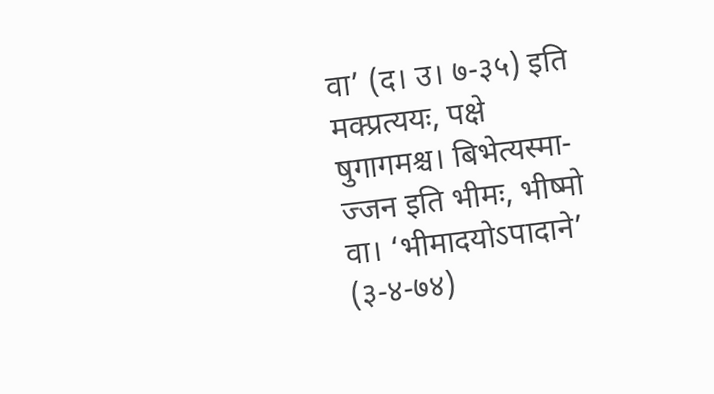वा’ (द। उ। ७-३५) इति मक्प्रत्ययः, पक्षे षुगागमश्च। बिभेत्यस्मा- ज्जन इति भीमः, भीष्मो वा। ‘भीमादयोऽपादाने’ (३-४-७४)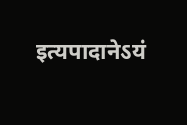इत्यपादानेऽयं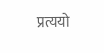प्रत्ययो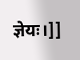ज्ञेयः।]]